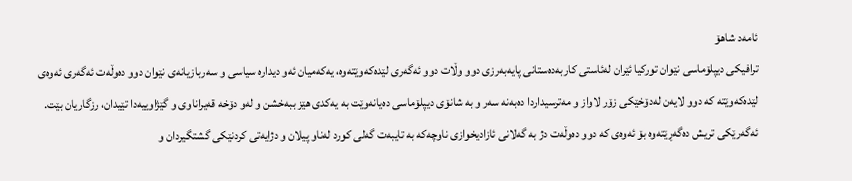ئامه‌د شاهۆ
ترافیكی دیپلۆماسی نێوان توركیا ئێران له‌ئاستی كاربه‌ده‌ستانی پایه‌به‌رزی دوو وڵات دوو ئه‌گه‌ری لێده‌كه‌وێته‌وه‌، یه‌كه‌میان ئه‌و دیداره‌ سیاسی و سه‌ربازیانه‌ی نێوان دوو ده‌وڵه‌ت ئه‌گه‌ری ئه‌وه‌ی لێده‌كه‌وێته‌ كه‌ دوو لایه‌ن له‌دۆخێكی زۆر لاواز و مه‌ترسیداردا ده‌به‌نه‌ سه‌ر و به‌ شانۆی دیپلۆماسی ده‌یانه‌وێت به‌ یه‌كدی هێز ببه‌خشن و له‌و دۆخه‌ قه‌یراناوی و گێژاوییه‌دا تێیدان، رزگاریان بێت. ئه‌گه‌رێكی تریش ده‌گه‌ڕێته‌وه‌ بۆ ئه‌وه‌ی كه‌ دوو ده‌وڵه‌ت دژ به‌ گه‌لانی ئازادیخوازی ناوچه‌كه‌ به‌ تایبه‌ت گه‌لی كورد له‌ناو پیلان و دژایه‌تی كردنێكی گشتگیردان و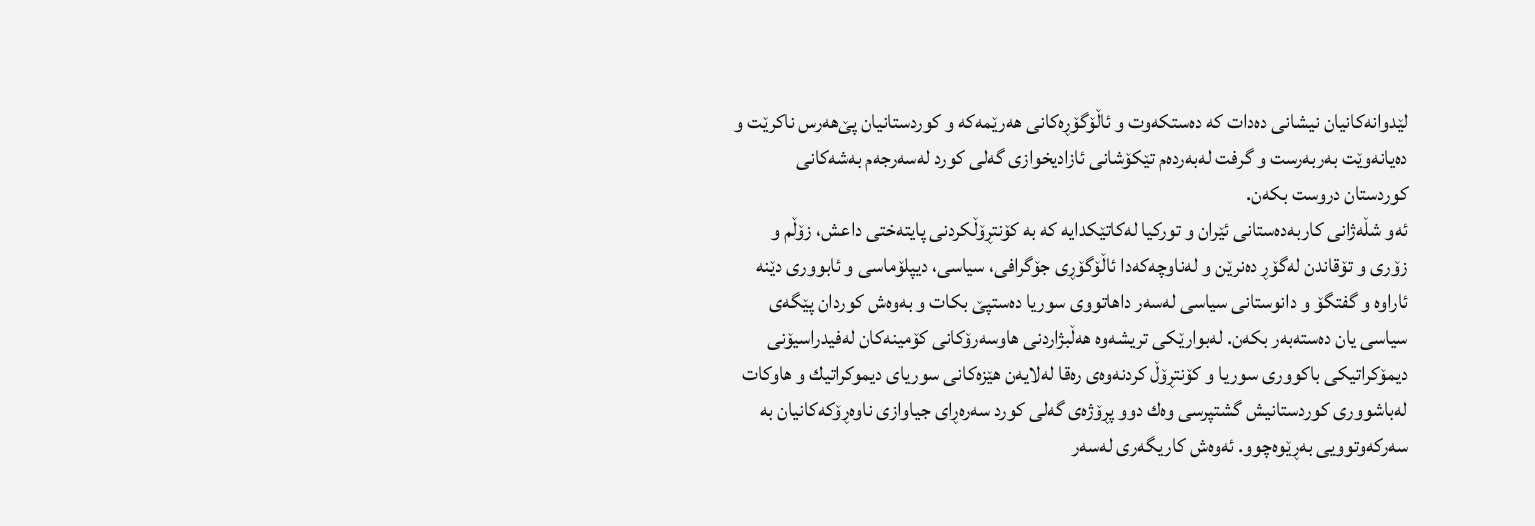لێدوانه‌كانیان نیشانی ده‌دات كه‌ ده‌ستكه‌وت و ئاڵۆگۆڕه‌كانی هه‌رێمه‌كه‌ و كوردستانیان پێ‌هه‌رس ناكرێت و ده‌یانه‌وێت به‌ربه‌رست و گرفت له‌به‌رده‌م تێكۆشانی ئازادیخوازی گه‌لی كورد له‌سه‌رجه‌م به‌شه‌كانی كوردستان دروست بكه‌ن.
ئه‌و شڵه‌ژانی كاربه‌ده‌ستانی ئێران و توركیا له‌كاتێكدایه‌ كه‌ به‌ كۆنتڕۆڵكردنی پایته‌ختی داعش، زۆڵم و زۆری و تۆقاندن له‌گۆڕ ده‌نرێن و له‌ناوچه‌كه‌دا ئاڵۆگۆڕی جۆگرافی، سیاسی، دیپلۆماسی و ئابووری دێنه‌ ئاراوه‌ و گفتگۆ و دانوستانی سیاسی له‌سه‌ر داهاتووی سوریا ده‌ستپێ بكات و به‌وه‌ش كوردان پێگه‌ی سیاسی یان ده‌سته‌به‌ر بكه‌ن. له‌بوارێكی تریشه‌وه‌ هه‌ڵبژاردنی هاوسه‌رۆكانی كۆمینه‌كان له‌فیدراسیۆنی دیمۆكراتیكی باكووری سوریا و كۆنتڕۆڵ كردنه‌وه‌ی ره‌قا له‌لایه‌ن هێزه‌كانی سوریای دیموكراتیك و هاوكات له‌باشووری كوردستانیش گشتپرسی وه‌ك دوو پڕۆژه‌ی گه‌لی كورد سه‌ره‌ڕای جیاوازی ناوه‌ڕۆكه‌كانیان به‌ سه‌ركه‌وتوویی به‌ڕێوه‌چوو. ئه‌وه‌ش كاریگه‌ری له‌سه‌ر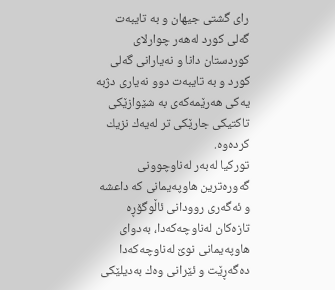رای گشتی جیهان و به‌ تایبه‌ت گه‌لی كورد له‌هه‌ر چوارلای كوردستان دانا و نه‌یارانی گه‌لی كورد و به‌ تایبه‌ت دوو نه‌یاری دژبه‌ یه‌كی هه‌رێمه‌كه‌ی به‌ شێوازێكی تاكتیكی جارێكی تر له‌یه‌ك نزیك كرده‌وه‌.
توركیا له‌به‌ر له‌ناوچوونی گه‌وره‌ترین هاوپه‌یمانی كه‌ داعشه‌ و ئه‌گه‌ری روودانی ئاڵوگۆڕه‌ تازه‌كان له‌ناوچه‌كه‌دا، به‌دوای هاوپه‌یمانی نوێ‌ له‌ناوچه‌كه‌دا ده‌گه‌ڕێت و ئێرانی وه‌ك به‌دیلێكی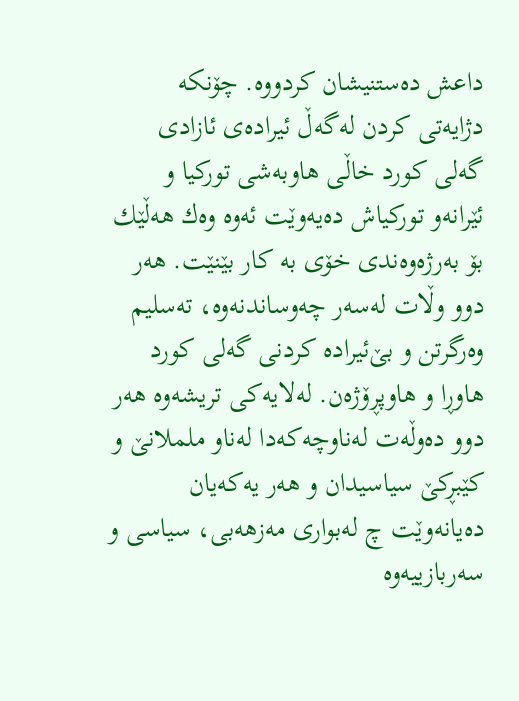داعش ده‌ستنیشان كردووه‌. چۆنكه‌ دژایه‌تی كردن له‌گه‌ڵ ئیراده‌ی ئازادی گه‌لی كورد خاڵی هاوبه‌شی توركیا و ئێرانه‌و توركیاش ده‌یه‌وێت ئه‌وه‌ وه‌ك هه‌ڵێك بۆ به‌رژه‌وه‌ندی خۆی به‌ كار بێنێت. هه‌ر دوو وڵات له‌سه‌ر چه‌وساندنه‌وه‌، ته‌سلیم وه‌رگرتن و بێ‌ئیراده‌ كردنی گه‌لی كورد هاوڕا و هاوپڕۆژه‌ن. له‌لایه‌كی تریشه‌وه‌ هه‌ر دوو ده‌وڵه‌ت له‌ناوچه‌كه‌دا له‌ناو ململانێ‌ و كێبڕكێ‌ سیاسیدان و هه‌ر یه‌كه‌یان ده‌یانه‌وێت چ له‌بواری مه‌زهه‌بی، سیاسی و سه‌ربازییه‌وه‌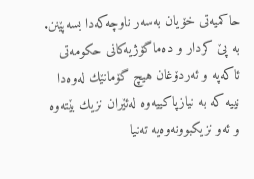حاكمیه‌تی خۆیان به‌سه‌ر ناوچه‌كه‌دا بسه‌پێنن. به‌ پێ‌ كردار و ده‌ماگۆژیه‌كانی حكومه‌تی ئاكه‌په‌ و ئه‌ردۆغان هیچ گۆمانێك له‌وه‌دا نییه‌ كه‌ به‌ نیازپاكییه‌وه‌ له‌ئێران نزیك بێته‌وه‌ و ئه‌و نزیكبوونه‌وه‌یه‌ ته‌نیا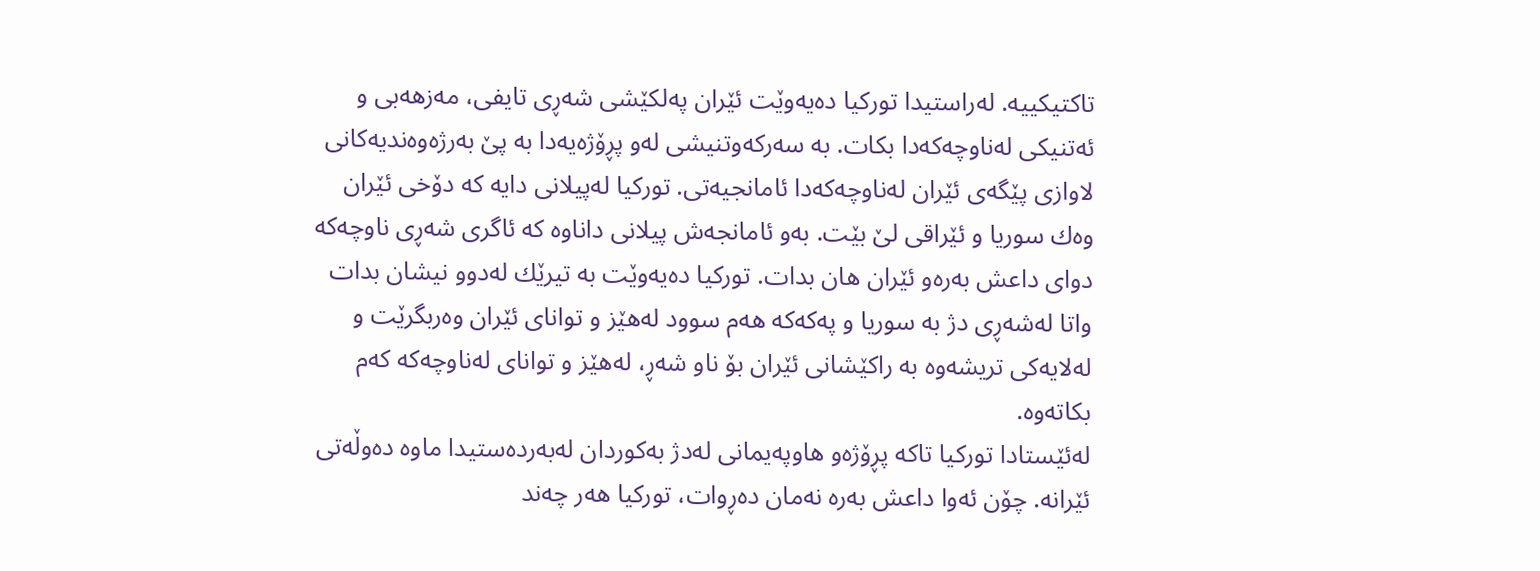تاكتیكییه‌. له‌راستیدا توركیا ده‌یه‌وێت ئێران په‌لكێشی شه‌ڕی تایفی، مه‌زهه‌بی و ئه‌تنیكی له‌ناوچه‌كه‌دا بكات. به‌ سه‌ركه‌وتنیشی له‌و پڕۆژه‌یه‌دا به‌ پێ‌ به‌رژه‌وه‌ندیه‌كانی لاوازی پێگه‌ی ئێران له‌ناوچه‌كه‌دا ئامانجیه‌تی. توركیا له‌پیلانی دایه‌ كه‌ دۆخی ئێران وه‌ك سوریا و ئێراقی لێ بێت. به‌و ئامانجه‌ش پیلانی داناوه‌ كه‌ ئاگری شه‌ڕی ناوچه‌كه‌ دوای داعش به‌ره‌و ئێران هان بدات. توركیا ده‌یه‌وێت به‌ تیرێك له‌دوو نیشان بدات واتا له‌شه‌ڕی دژ به‌ سوریا و په‌كه‌كه‌ هه‌م سوود له‌هێز و توانای ئێران وه‌ربگرێت و له‌لایه‌كی تریشه‌وه‌ به‌ راكێشانی ئێران بۆ ناو شه‌ڕ، له‌هێز و توانای له‌ناوچه‌كه‌ كه‌م بكاته‌وه‌.
له‌ئێستادا توركیا تاكه‌ پڕۆژه‌و هاوپه‌یمانی له‌دژ به‌كوردان له‌به‌رده‌ستیدا ماوه‌ ده‌وڵه‌تی ئێرانه‌. چۆن ئه‌وا داعش به‌ره‌ نه‌مان ده‌ڕوات، توركیا هه‌ر چه‌ند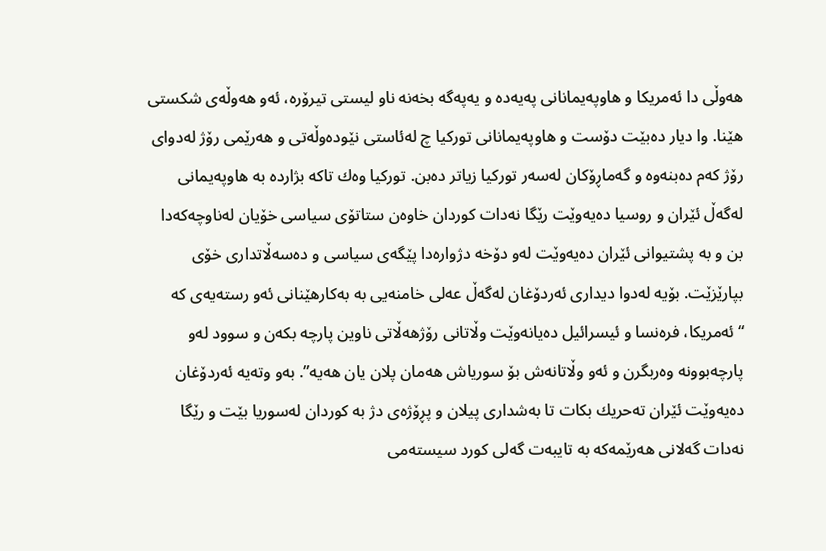هه‌وڵی دا ئه‌مریكا و هاوپه‌یمانانی په‌یه‌ده‌ و یه‌په‌گه‌ بخه‌نه‌ ناو لیستی تیرۆره‌، ئه‌و هه‌وڵه‌ی شكستی هێنا. وا دیار ده‌بێت دۆست و هاوپه‌یمانانی توركیا چ له‌ئاستی نێوده‌وڵه‌تی و هه‌رێمی رۆژ له‌دوای رۆژ كه‌م ده‌بنه‌وه‌ و گه‌ماڕۆكان له‌سه‌ر توركیا زیاتر ده‌بن. توركیا وه‌ك تاكه‌ بژارده‌ به‌ هاوپه‌یمانی له‌گه‌ڵ ئێران و روسیا ده‌یه‌وێت رێگا نه‌دات كوردان خاوه‌ن ستاتۆی سیاسی خۆیان له‌ناوچه‌كه‌دا بن و به‌ پشتیوانی ئێران ده‌یه‌وێت له‌و دۆخه‌ دژواره‌دا پێگه‌ی سیاسی و ده‌سه‌ڵاتداری خۆی بپارێزێت. بۆیه‌ له‌دوا دیداری ئه‌ردۆغان له‌گه‌ڵ عه‌لی خامنه‌یی به‌ به‌كارهێنانی ئه‌و رسته‌یه‌ی كه‌ “ئه‌مریكا، فره‌نسا و ئیسرائیل ده‌یانه‌وێت وڵاتانی رۆژهه‌ڵاتی ناوین پارچه‌ بكه‌ن و سوود له‌و پارچه‌بوونه‌ وه‌ربگرن و ئه‌و وڵاتانه‌ش بۆ سوریاش هه‌مان پلان یان هه‌یه‌”. به‌و وته‌یه‌ ئه‌ردۆغان ده‌یه‌وێت ئێران ته‌حریك بكات تا به‌شداری پیلان و پڕۆژه‌ی دژ به‌ كوردان له‌سوریا بێت و رێگا نه‌دات گه‌لانی هه‌رێمه‌كه‌ به‌ تایبه‌ت گه‌لی كورد سیسته‌می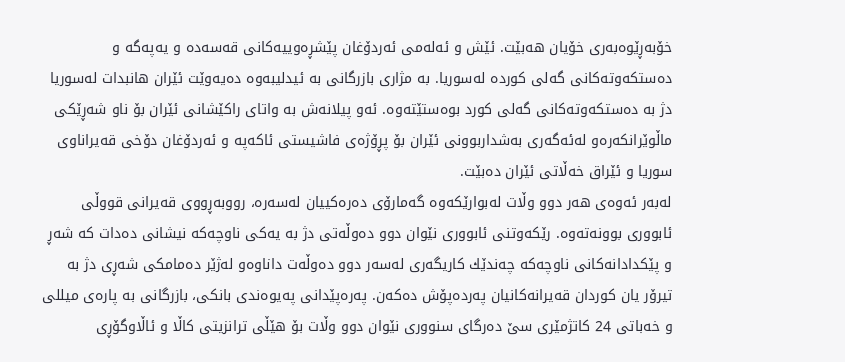خۆبه‌ڕێوه‌به‌ری خۆیان هه‌بێت. ئێش و ئه‌له‌می ئه‌ردۆغان پێشڕه‌وییه‌كانی قه‌سه‌ده‌ و یه‌په‌گه‌ و ده‌ستكه‌وته‌كانی گه‌لی كورده له‌سوریا‌. به‌ مژاری بازرگانی به‌ ئیدلیبه‌وه‌ ده‌یه‌وێت ئێران هانبدات له‌سوریا دژ به‌ ده‌ستكه‌وته‌كانی گه‌لی كورد بوه‌ستێته‌وه‌. ئه‌و پیلانه‌ش به‌ واتای راكێشانی ئێران بۆ ناو شه‌ڕێكی ماڵوێرانكه‌ره‌و له‌ئه‌گه‌ری به‌شداربوونی ئێران بۆ پڕۆژه‌ی فاشیستی ئاكه‌په‌ و ئه‌ردۆغان دۆخی قه‌یراناوی سوریا و ئێراق خه‌ڵاتی ئێران ده‌بێت.
له‌به‌ر ئه‌وه‌ی هه‌ر دوو وڵات له‌بوارێكه‌وه‌ گه‌مارۆی ده‌ره‌كییان له‌سه‌ره‌، رووبه‌ڕووی قه‌یرانی قووڵی ئابووری بوونه‌ته‌وه‌. رێكه‌وتنی ئابووری نێوان دوو ده‌وڵه‌تی دژ به‌ یه‌كی ناوچه‌كه‌ نیشانی ده‌دات كه‌ شه‌ڕ و پێكدادانه‌كانی ناوچه‌كه‌ چه‌ندێك كاریگه‌ری له‌سه‌ر دوو ده‌وڵه‌ت داناوه‌و له‌ژێر ده‌مامكی شه‌ڕی دژ به‌ تیرۆر یان كوردان قه‌یرانه‌كانیان په‌رده‌پۆش ده‌كه‌ن. په‌ره‌پێدانی په‌یوه‌ندی بانكی، بازرگانی به‌ پاره‌ی میللی و خه‌باتی 24 كاتژمێری سێ ده‌رگای سنووری نێوان دوو وڵات بۆ هێڵی ترانزیتی كاڵا و ئاڵاوگۆڕی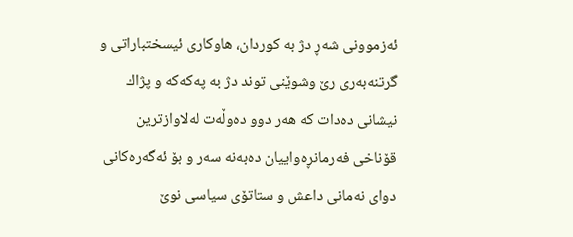ئه‌زموونی شه‌ڕ دژ به‌ كوردان، هاوكاری ئیسختباراتی و گرتنه‌به‌ری رێ وشوێنی توند دژ به‌ په‌كه‌كه‌ و پژاك نیشانی ده‌دات كه‌ هه‌ر دوو ده‌وڵه‌ت له‌لاوازترین قۆناخی فه‌رمانڕه‌واییان ده‌به‌نه‌ سه‌ر و بۆ ئه‌گه‌ره‌كانی دوای نه‌مانی داعش و ستاتۆی سیاسی نوێ‌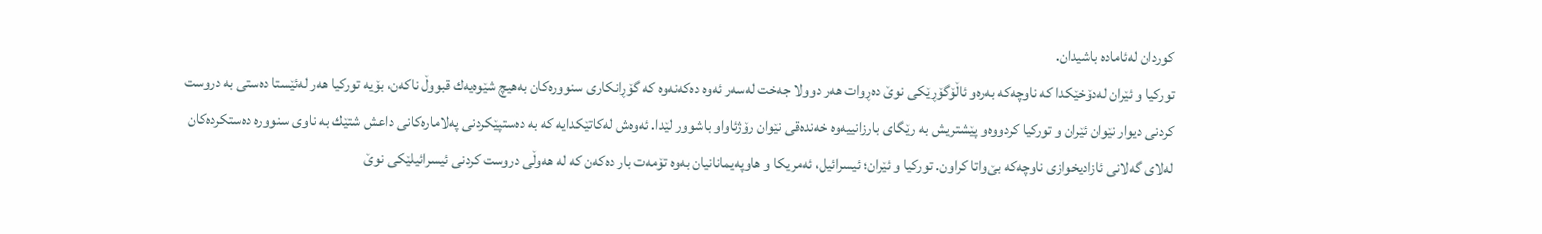كوردان له‌ئاماده‌ باشیدان.
توركیا و ئێران له‌دۆخێكدا كه‌ ناوچه‌كه‌ به‌ره‌و ئاڵۆگۆڕێكی نوێ‌ ده‌ڕوات هه‌ر دوولا جه‌خت له‌سه‌ر ئه‌وه‌ ده‌كه‌نه‌وه‌ كه‌ گۆڕانكاری سنووره‌كان به‌هیچ شێوه‌یه‌ك قبووڵ ناكه‌ن، بۆیه‌ توركیا هه‌ر له‌ئێستا ده‌ستی به‌ دروست كردنی دیوار نێوان ئێران و توركیا كردووه‌و پێشتریش به‌ رێگای بارزانییه‌وه‌ خه‌نده‌قی نێوان رۆژئاواو باشوور لێدا. ئه‌وه‌ش له‌كاتێكدایه‌ كه‌ به‌ ده‌ستپێكردنی په‌لاماره‌كانی داعش شتێك به‌ ناوی سنووره‌ ده‌ستكرده‌كان له‌لای گه‌لانی ئازادیخوازی ناوچه‌كه‌ بێ‌واتا كراون. توركیا و ئێران؛ ئیسرائیل، ئه‌مریكا و هاوپه‌یمانانیان به‌وه‌ تۆمه‌ت بار ده‌كه‌ن كه‌ له‌ هه‌وڵی دروست كردنی ئیسرائیلێكی نوێ‌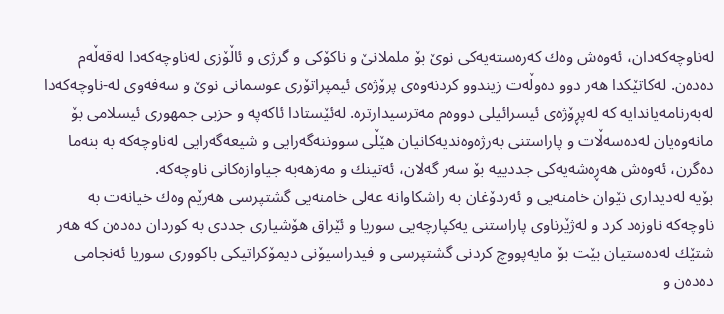له‌ناوچه‌كه‌دان، ئه‌وه‌ش وه‌ك كه‌ره‌سته‌یه‌كی نوێ‌ بۆ ململانێ‌ و ناكۆكی و گرژی و ئاڵۆزی له‌ناوچه‌كه‌دا له‌قه‌ڵه‌م ده‌ده‌ن. له‌كاتێكدا هه‌ر دوو ده‌وڵه‌ت زیندوو كردنه‌وه‌ی پرۆژه‌ی ئیمپراتۆری عوسمانی نوێ‌ و سه‌فه‌وی له‌-ناوچه‌كه‌دا له‌به‌رنامه‌یاندایه‌ كه‌ له‌پڕۆژه‌ی ئیسرائیلی دووه‌م مه‌ترسیدارتره‌. له‌ئێستادا ئاكه‌په‌ و حزبی جمهوری ئیسلامی بۆ مانه‌وه‌یان له‌ده‌سه‌ڵات و پاراستنی به‌رژه‌وه‌ندیه‌كانیان هێڵی سووننه‌گه‌رایی و شیعه‌گه‌رایی له‌ناوچه‌كه‌ به‌ بنه‌ما ده‌گرن، ئه‌وه‌ش هه‌ڕه‌شه‌یه‌كی جددییه‌ بۆ سه‌ر گه‌لان، ئه‌تینك و مه‌زهه‌به‌ جیاوازه‌كانی ناوچه‌كه‌.
بۆیه‌ له‌دیداری نێوان خامنه‌یی و ئه‌ردۆغان به‌ راشكاوانه‌ عه‌لی خامنه‌یی گشتپرسی هه‌رێم وه‌ك خیانه‌ت به‌ ناوچه‌كه‌ ناوزه‌د كرد و له‌ژێرناوی پاراستنی یه‌كپارچه‌یی سوریا و ئێراق هۆشیاری جددی به‌ كوردان ده‌ده‌ن كه‌ هه‌ر شتێك له‌ده‌ستیان بێت بۆ مایه‌پووچ كردنی گشتپرسی و فیدراسیۆنی دیمۆكراتیكی باكووری سوریا ئه‌نجامی ده‌ده‌ن و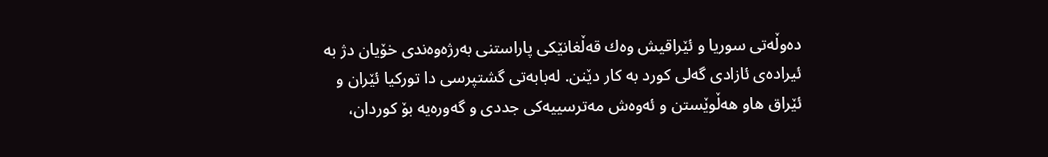ده‌وڵه‌تی سوریا و ئێراقیش وه‌ك قه‌ڵغانێكی پاراستنی به‌رژه‌وه‌ندی خۆیان دژ به ئیراده‌ی ئازادی گه‌لی كورد به‌ كار دێنن. له‌بابه‌تی گشتپرسی دا توركیا ئێران و ئێراق هاو هه‌ڵوێستن و ئه‌وه‌ش مه‌ترسییه‌كی جددی و گه‌وره‌یه‌ بۆ كوردان،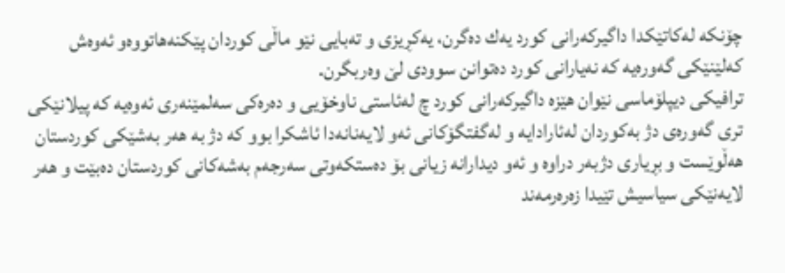چۆنكه‌ له‌كاتێكدا‌ داگیركه‌رانی كورد یه‌ك ده‌گرن، یه‌كڕیزی و ته‌بایی نێو ماڵی كوردان پێكنه‌هاتووه‌و ئه‌وه‌ش كه‌لێنێكی گه‌وره‌یه‌ كه‌ نه‌یارانی كورد ده‌توانن سوودی لێ وه‌ربگرن.
ترافیكی دیپلۆماسی نێوان هێزه‌ داگیركه‌رانی كورد چ له‌ئاستی ناوخۆیی و ده‌ره‌كی سه‌لمێنه‌ری ئه‌وه‌یه‌ كه‌ پیلانێكی تری گه‌وره‌ی دژ به‌كوردان له‌ئارادایه‌ و له‌گفتگۆكانی ئه‌و لایه‌نانه‌دا ئاشكرا بوو كه‌ دژ به‌ هه‌ر به‌شێكی كوردستان هه‌ڵوێست و بڕیاری دژبه‌ر دراوه‌ و ئه‌و دیدارانه‌ زیانی بۆ ده‌ستكه‌وتی سه‌رجه‌م به‌شه‌كانی كوردستان ده‌بێت و هه‌ر لایه‌نێكی سیاسیش تێیدا زه‌ره‌رمه‌ند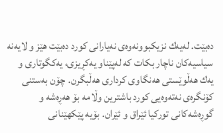ده‌بێت. له‌یه‌ك نزیكبوونه‌وه‌ی نه‌یارانی كورد ده‌بێت هێز و لایه‌نه‌ سیاسیه‌كان ناچار بكات كه‌ له‌پێناو یه‌كڕیزی، یه‌كگوتاری و یه‌ك هه‌ڵوێستی هه‌نگاوی كرداری هه‌ڵبگرن. چۆن به‌ستنی كۆنگره‌ی نه‌ته‌وه‌یی كورد باشترین وڵامه‌ بۆ هه‌ڕه‌شه‌ و گوڕه‌شه‌كانی توركیا ئێراق و ئێران. بۆیه‌ پێكهێنانی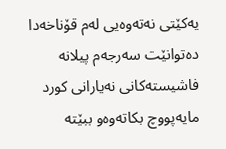یه‌كێتی نه‌ته‌وه‌یی له‌م قۆناخه‌دا ده‌توانێت سه‌رجه‌م پیلانه‌ فاشیسته‌كانی نه‌یارانی كورد مایه‌پووچ بكاته‌وه‌و ببێته‌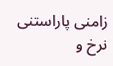زامنی پاراستنی نرخ و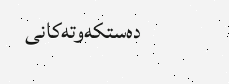ده‌ستكه‌وته‌كانی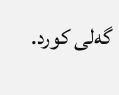گه‌لی كورد.